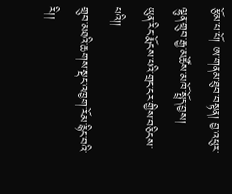རྩོམ་པ་པོ། ཨ་གནམ་ཐུབ་བསྟན། བྱ་འཕུར་ལྷུན་གྲུབ་རྒྱ་མཚོས་མཁོ་སྤྲོད་བྱས།
ཡུན་རིང་རྨོངས་པའི་གྲང་ངར་གྱིས་བཅིངས་པའི།།
གྲུབ་མཐའི་ཆགས་སྡང་འཁྱག་རོམ་རྙིང་བའི་རི།།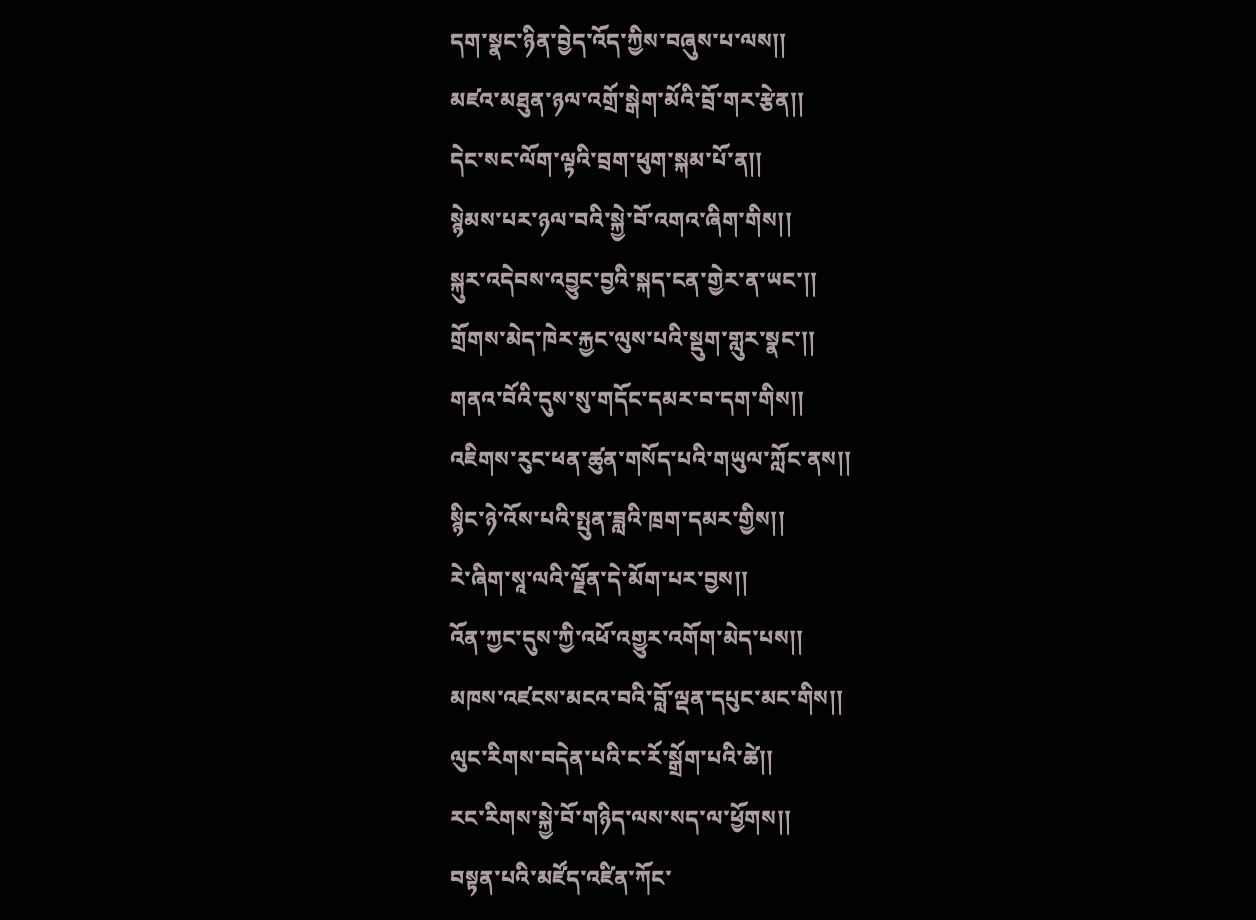དག་སྣང་ཉིན་བྱེད་འོད་ཀྱིས་བཞུས་པ་ལས།།
མཛའ་མཐུན་ཉལ་འགྲོ་སྒེག་མོའི་བྲོ་གར་རྩེན།།
དེང་སང་ལོག་ལྟའི་བྲག་ཕུག་སྐམ་པོ་ན།།
སྙེམས་པར་ཉལ་བའི་སྐྱེ་བོ་འགའ་ཞིག་གིས།།
སྐུར་འདེབས་འབྱུང་བྱའི་སྐད་ངན་གྱེར་ན་ཡང་།།
གྲོགས་མེད་ཁེར་རྐྱང་ལུས་པའི་སྡུག་གླུར་སྣང་།།
གནའ་བོའི་དུས་སུ་གདོང་དམར་བ་དག་གིས།།
འཇིགས་རུང་ཕན་ཚུན་གསོད་པའི་གཡུལ་ཀློང་ནས།།
སྙིང་ཉེ་འོས་པའི་སྤུན་ཟླའི་ཁྲག་དམར་གྱིས།།
རེ་ཞིག་སཱ་ལའི་ལྗོན་དེ་མོག་པར་བྱས།།
འོན་ཀྱང་དུས་ཀྱི་འཕོ་འགྱུར་འགོག་མེད་པས།།
མཁས་འཛངས་མངའ་བའི་བློ་ལྡན་དཔུང་མང་གིས།།
ལུང་རིགས་བདེན་པའི་ང་རོ་སྒྲོག་པའི་ཚེ།།
རང་རིགས་སྐྱེ་བོ་གཉིད་ལས་སད་ལ་ཕྱོགས།།
བསྟན་པའི་མཛོད་འཛིན་ཀོང་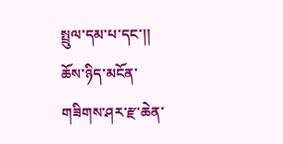སྤྲུལ་དམ་པ་དང་།།
ཆོས་ཉིད་མངོན་གཟིགས་ཤར་རྫ་ཆེན་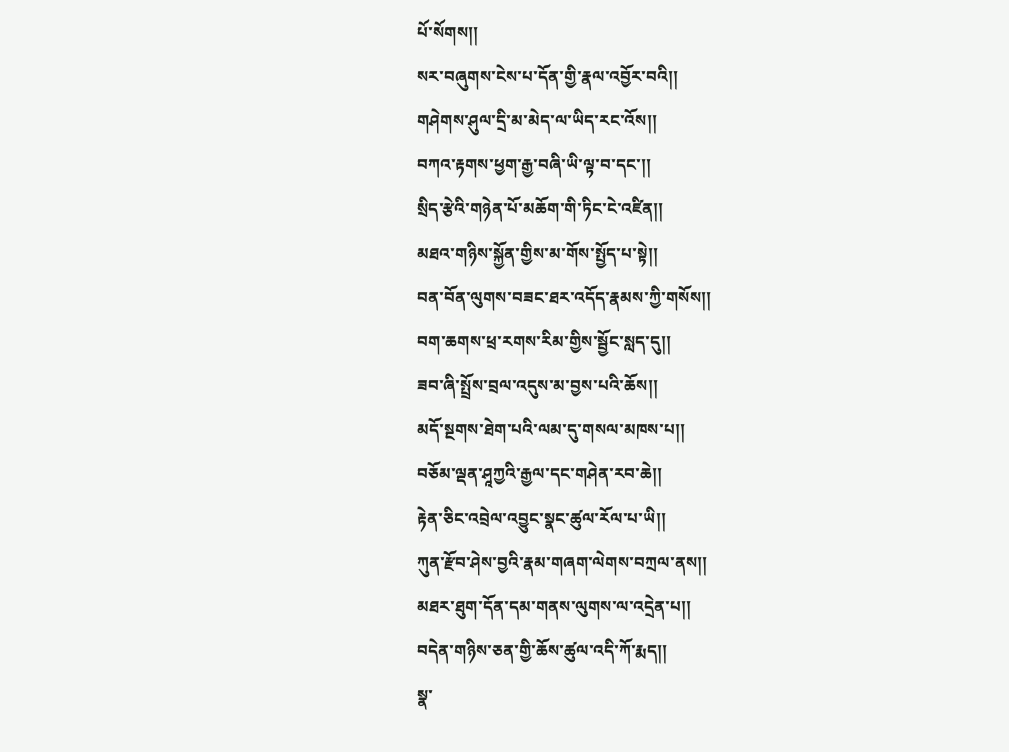པོ་སོགས།།
སར་བཞུགས་ངེས་པ་དོན་གྱི་རྣལ་འབྱོར་བའི།།
གཤེགས་ཤུལ་དྲི་མ་མེད་ལ་ཡིད་རང་འོས།།
བཀའ་རྟགས་ཕྱག་རྒྱ་བཞི་ཡི་ལྟ་བ་དང་།།
སྲིད་རྩེའི་གཉེན་པོ་མཆོག་གི་ཏིང་ངེ་འཛིན།།
མཐའ་གཉིས་སྐྱོན་གྱིས་མ་གོས་སྤྱོད་པ་སྟེ།།
བན་བོན་ལུགས་བཟང་ཐར་འདོད་རྣམས་ཀྱི་གསོས།།
བག་ཆགས་ཕྲ་རགས་རིམ་གྱིས་སྦྱོང་སླད་དུ།།
ཟབ་ཞི་སྤྲོས་བྲལ་འདུས་མ་བྱས་པའི་ཆོས།།
མདོ་སྔགས་ཐེག་པའི་ལམ་དུ་གསལ་མཁས་པ།།
བཅོམ་ལྡན་ཤཱཀྱའི་རྒྱལ་དང་གཤེན་རབ་ཆེ།།
རྟེན་ཅིང་འབྲེལ་འབྱུང་སྣང་ཚུལ་རོལ་པ་ཡི།།
ཀུན་རྫོབ་ཤེས་བྱའི་རྣམ་གཞག་ལེགས་བཀྲལ་ནས།།
མཐར་ཐུག་དོན་དམ་གནས་ལུགས་ལ་འདྲེན་པ།།
བདེན་གཉིས་ཅན་གྱི་ཆོས་ཚུལ་འདི་ཀོ་རྨད།།
སྣ་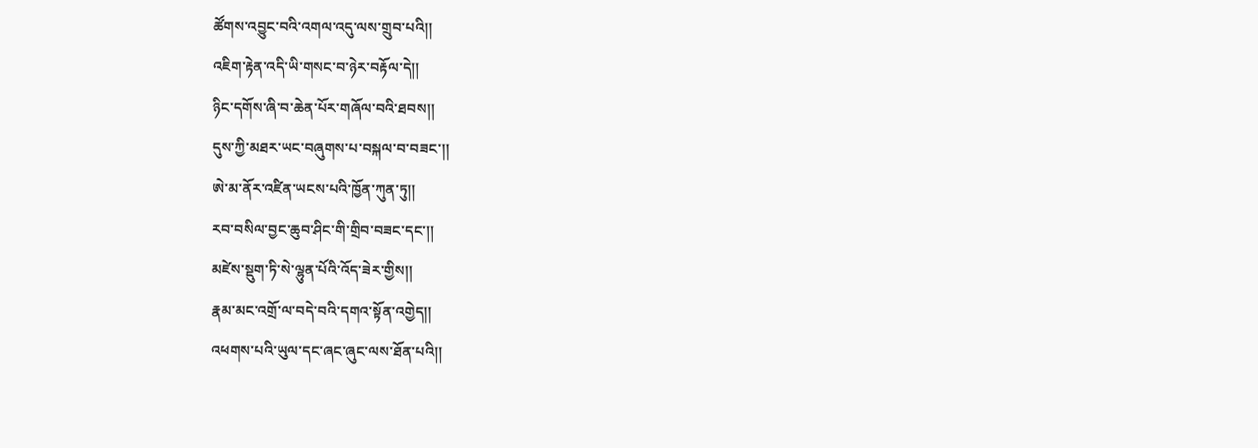ཚོགས་འབྱུང་བའི་འགལ་འདུ་ལས་གྲུབ་པའི།།
འཇིག་རྟེན་འདི་ཡི་གསང་བ་ཉེར་བརྟོལ་དེ།།
ཉིང་དགོས་ཞི་བ་ཆེན་པོར་གཞོལ་བའི་ཐབས།།
དུས་ཀྱི་མཐར་ཡང་བཞུགས་པ་བསྐལ་བ་བཟང་།།
ཨེ་མ་ནོར་འཛིན་ཡངས་པའི་ཁྱོན་ཀུན་ཏུ།།
རབ་བསིལ་བྱང་ཆུབ་ཤིང་གི་གྲིབ་བཟང་དང་།།
མཛེས་སྡུག་ཏི་སེ་ལྷུན་པོའི་འོད་ཟེར་གྱིས།།
རྣམ་མང་འགྲོ་ལ་བདེ་བའི་དགའ་སྟོན་འགྱེད།།
འཕགས་པའི་ཡུལ་དང་ཞང་ཞུང་ལས་ཐོན་པའི།།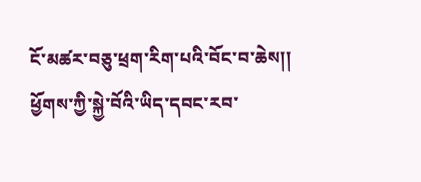ངོ་མཚར་བཅུ་ཕྲག་རིག་པའི་བོང་བ་ཆེས།།
ཕྱོགས་ཀྱི་སྐྱེ་བོའི་ཡིད་དབང་རབ་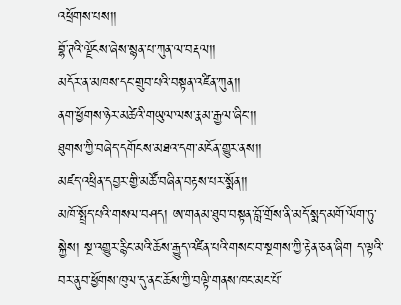འཕྲོགས་པས།།
བྷོ་ཊའི་ལྗོངས་ཞེས་སྙན་པ་ཀུན་ལ་བརྡལ།།
མདོར་ན་མཁས་དང་གྲུབ་པའི་བསྟན་འཛིན་ཀུན།།
ནག་ཕྱོགས་ཉེར་མཚེའི་གཡུལ་ལས་རྣམ་རྒྱལ་ཞིང་།།
ཐུགས་ཀྱི་བཞེད་དགོངས་མཐའ་དག་མངོན་གྱུར་ནས།།
མཛད་འཕྲིན་དབྱར་གྱི་མཚོ་བཞིན་བརྟས་པར་སྨོན།།
མཁོ་སྤྲོད་པའི་གསལ་བཤད། ཨ་གནམ་ཐུབ་བསྟན་བློ་གྲོས་ནི་མདོ་སྨད་མགོ་ལོག་ཏུ་སྐྱེས། སྔ་འགྱུར་རྙིང་མའི་ཆོས་རྒྱུད་འཛིན་པའི་གསང་བ་སྔགས་ཀྱི་རྟེན་ཅན་ཞིག ད་ལྟའི་བར་ནུབ་ཕྱོགས་ཁུལ་དུ་ནང་ཆོས་ཀྱི་བལྟི་གནས་ཁང་མང་པོ་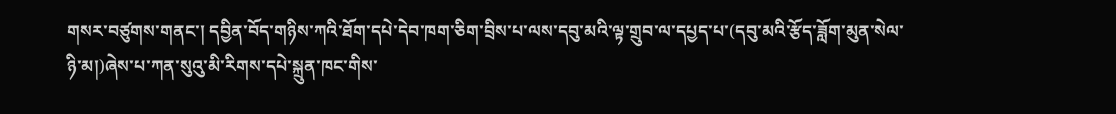གསར་བཙུགས་གནང་། དབྱིན་བོད་གཉིས་ཀའི་ཐོག་དཔེ་དེབ་ཁག་ཅིག་བྲིས་པ་ལས་དབུ་མའི་ལྟ་གྲུབ་ལ་དཔྱད་པ་(དབུ་མའི་རྩོད་ཟློག་མུན་སེལ་ཉི་མ།)ཞེས་པ་ཀན་སུའུ་མི་རིགས་དཔེ་སྐྲུན་ཁང་གིས་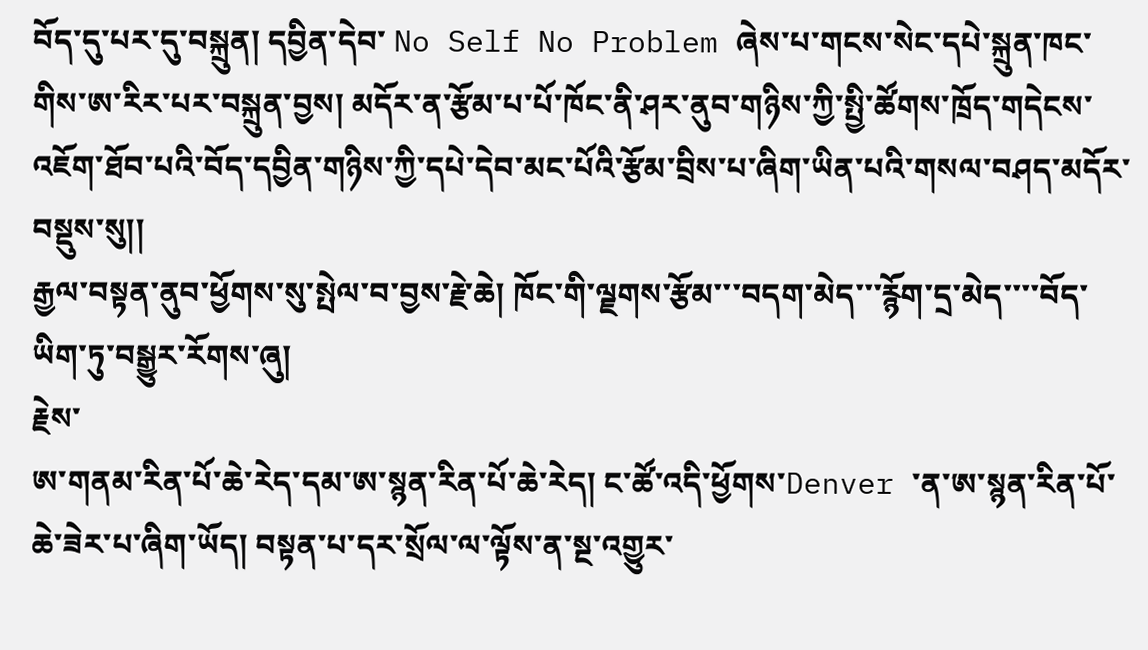བོད་དུ་པར་དུ་བསྐྲུན། དབྱིན་དེབ་ No Self No Problem ཞེས་པ་གངས་སེང་དཔེ་སྐྲུན་ཁང་གིས་ཨ་རིར་པར་བསྐྲུན་བྱས། མདོར་ན་རྩོམ་པ་པོ་ཁོང་ནི་ཤར་ནུབ་གཉིས་ཀྱི་སྤྱི་ཚོགས་ཁྲོད་གདེངས་འཇོག་ཐོབ་པའི་བོད་དབྱིན་གཉིས་ཀྱི་དཔེ་དེབ་མང་པོའི་རྩོམ་བྲིས་པ་ཞིག་ཡིན་པའི་གསལ་བཤད་མདོར་བསྡུས་སུ།།
རྒྱལ་བསྟན་ནུབ་ཕྱོགས་སུ་སྤེལ་བ་བྱས་རྗེ་ཆེ། ཁོང་གི་ལྗགས་རྩོམ་་་བདག་མེད་་་རྙོག་དྲ་མེད་་་་བོད་ཡིག་ཏུ་བསྒྱུར་རོགས་ཞུ།
རྗེས་
ཨ་གནམ་རིན་པོ་ཆེ་རེད་དམ་ཨ་སྙན་རིན་པོ་ཆེ་རེད། ང་ཚོ་འདི་ཕྱོགས་Denver ་ན་ཨ་སྙན་རིན་པོ་ཆེ་ཟེར་པ་ཞིག་ཡོད། བསྟན་པ་དར་སྲོལ་ལ་ལྟོས་ན་སྔ་འགྱུར་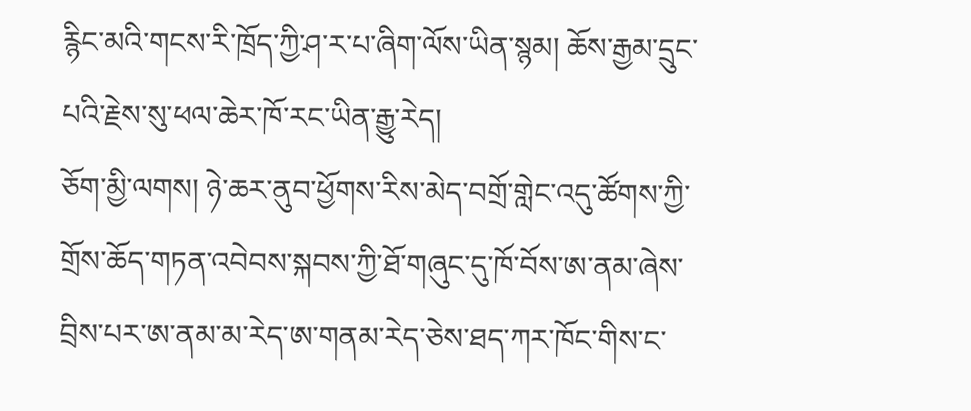རྙིང་མའི་གངས་རི་ཁྲོད་ཀྱི་ཤ་ར་པ་ཞིག་ལོས་ཡིན་སྙམ། ཆོས་རྒྱམ་དྲུང་པའི་རྗེས་སུ་ཕལ་ཆེར་ཁོ་རང་ཡིན་རྒྱུ་རེད།
ཅོག་མྱི་ལགས། ཉེ་ཆར་ནུབ་ཕྱོགས་རིས་མེད་བགྲོ་གླེང་འདུ་ཚོགས་ཀྱི་གྲོས་ཆོད་གཏན་འབེབས་སྐབས་ཀྱི་ཐོ་གཞུང་དུ་ཁོ་བོས་ཨ་ནམ་ཞེས་བྲིས་པར་ཨ་ནམ་མ་རེད་ཨ་གནམ་རེད་ཅེས་ཐད་ཀར་ཁོང་གིས་ང་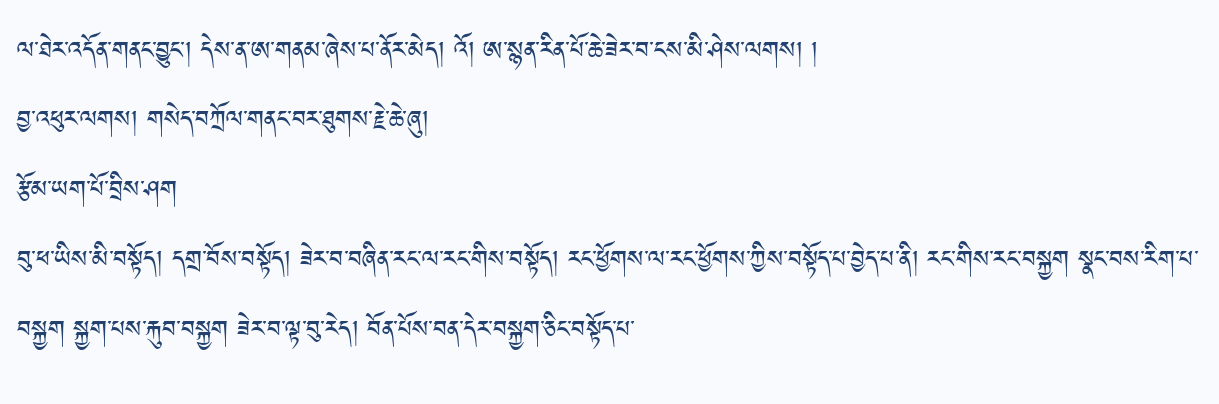ལ་ཐེར་འདོན་གནང་བྱུང་། དེས་ན་ཨ་གནམ་ཞེས་པ་ནོར་མེད། འོ། ཨ་སྙན་རིན་པོ་ཆེ་ཟེར་བ་ངས་མི་ཤེས་ལགས། །
བྱ་འཕུར་ལགས། གསེད་བཀྲོལ་གནང་བར་ཐུགས་རྗེ་ཆེ་ཞུ།
རྩོམ་ཡག་པོ་བྲིས་ཤག
བུ་ཕ་ཡིས་མི་བསྟོད། དགྲ་བོས་བསྟོད། ཟེར་བ་བཞིན་རང་ལ་རང་གིས་བསྟོད། རང་ཕྱོགས་ལ་རང་ཕྱོགས་ཀྱིས་བསྟོད་པ་བྱེད་པ་ནི། རང་གིས་རང་བསྐྱག སྣང་བས་རིག་པ་བསྐྱག སྐྱག་པས་རྐུབ་བསྐྱག ཟེར་བ་ལྟ་བུ་རེད། བོན་པོས་བན་དེར་བསྐྱག་ཅིང་བསྟོད་པ་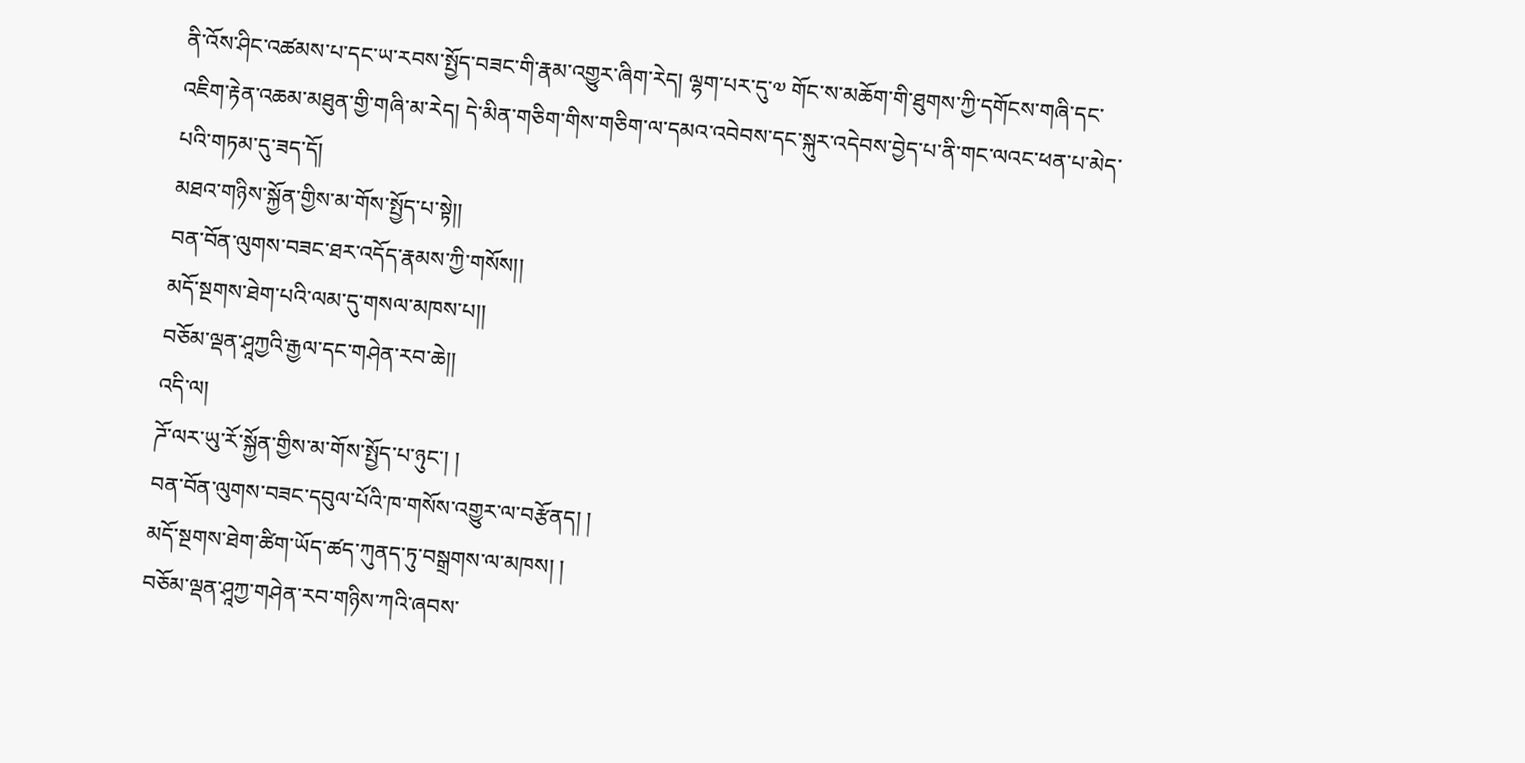ནི་འོས་ཤིང་འཚམས་པ་དང་ཡ་རབས་སྤྱོད་བཟང་གི་རྣམ་འགྱུར་ཞིག་རེད། ལྷག་པར་དུ་༧ གོང་ས་མཆོག་གི་ཐུགས་ཀྱི་དགོངས་གཞི་དང་འཇིག་རྟེན་འཆམ་མཐུན་གྱི་གཞི་མ་རེད། དེ་མིན་གཅིག་གིས་གཅིག་ལ་དམའ་འབེབས་དང་སྐུར་འདེབས་བྱེད་པ་ནི་གང་ལའང་ཕན་པ་མེད་པའི་གཏམ་དུ་ཟད་དོ།
མཐའ་གཉིས་སྐྱོན་གྱིས་མ་གོས་སྤྱོད་པ་སྟེ།།
བན་བོན་ལུགས་བཟང་ཐར་འདོད་རྣམས་ཀྱི་གསོས།།
མདོ་སྔགས་ཐེག་པའི་ལམ་དུ་གསལ་མཁས་པ།།
བཅོམ་ལྡན་ཤཱཀྱའི་རྒྱལ་དང་གཤེན་རབ་ཆེ།།
འདི་ལ།
ཌོ་ལར་ཡུ་རོ་སྐྱོན་གྱིས་མ་གོས་སྤྱོད་པ་ཉུང་། །
བན་བོན་ལུགས་བཟང་དབུལ་པོའི་ཁ་གསོས་འགྱུར་ལ་བརྩོནད། །
མདོ་སྔགས་ཐེག་ཚིག་ཡོད་ཚད་ཀུནད་ཏུ་བསྒྲགས་ལ་མཁས། །
བཅོམ་ལྡན་ཤཱཀྱ་གཤེན་རབ་གཉིས་ཀའི་ཞབས་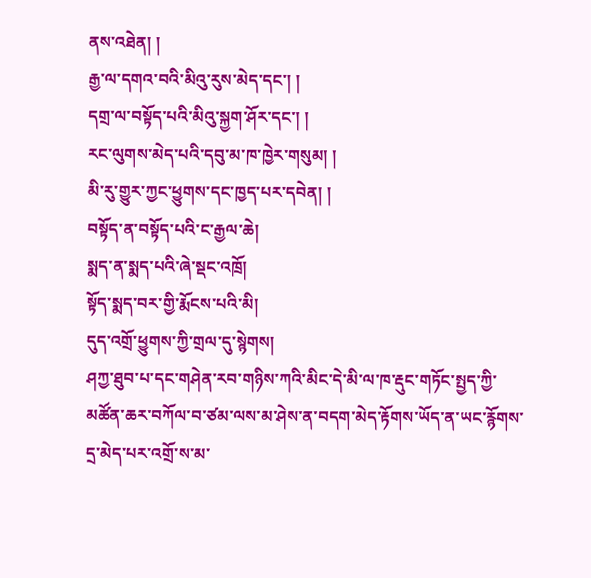ནས་འཐེན། །
རྒྱ་ལ་དགའ་བའི་མིའུ་རུས་མེད་དང་། །
དགྲ་ལ་བསྟོད་པའི་མིའུ་སྐྱག་ཤོར་དང་། །
རང་ལུགས་མེད་པའི་དབུ་མ་ཁ་ཁྱེར་གསུམ། །
མི་རུ་གྱུར་ཀྱང་ཕྱུགས་དང་ཁྱད་པར་དབེན། །
བསྟོད་ན་བསྟོད་པའི་ང་རྒྱལ་ཆེ།
སྨད་ན་སྨད་པའི་ཞེ་སྡང་འཁྲོ།
སྟོད་སྨད་བར་གྱི་རྨོངས་པའི་མི།
དུད་འགྲོ་ཕྱུགས་ཀྱི་གྲལ་དུ་སྙེགས།
ཤཀྱ་ཐུབ་པ་དང་གཤེན་རབ་གཉིས་ཀའི་མིང་དེ་མི་ལ་ཁ་རྡུང་གཏོང་སྤྱད་ཀྱི་མཚོན་ཆར་བཀོལ་བ་ཙམ་ལས་མ་ཤེས་ན་བདག་མེད་རྟོགས་ཡོད་ན་ཡང་རྙོགས་དྲ་མེད་པར་འགྲོ་ས་མ་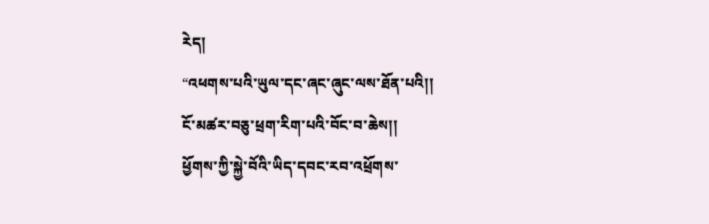རེད།
“འཕགས་པའི་ཡུལ་དང་ཞང་ཞུང་ལས་ཐོན་པའི།།
ངོ་མཚར་བཅུ་ཕྲག་རིག་པའི་བོང་བ་ཆེས།།
ཕྱོགས་ཀྱི་སྐྱེ་བོའི་ཡིད་དབང་རབ་འཕྲོགས་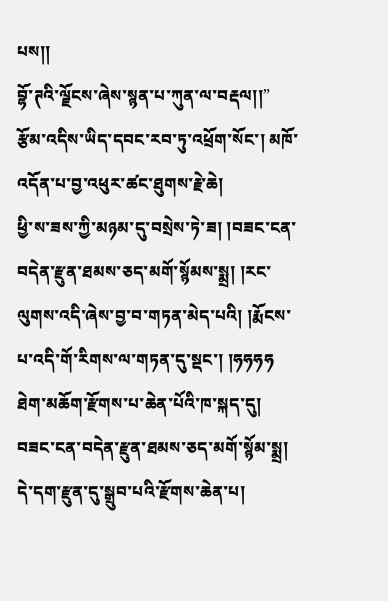པས།།
བྷོ་ཊའི་ལྗོངས་ཞེས་སྙན་པ་ཀུན་ལ་བརྡལ།།”
རྩོམ་འདིས་ཡིད་དབང་རབ་ཏུ་འཕྲོག་སོང་། མཁོ་འདོན་པ་བྱ་འཕུར་ཚང་ཐུགས་རྗེ་ཆེ།
ཕྱི་ས་ཟས་ཀྱི་མཉམ་དུ་བསྲེས་ཏེ་ཟ། །བཟང་ངན་བདེན་རྫུན་ཐམས་ཅད་མགོ་སྙོམས་སྨྲ། །རང་ལུགས་འདི་ཞེས་བྱ་བ་གཏན་མེད་པའི། །རྨོངས་པ་འདི་གོ་རིགས་ལ་གཏན་དུ་སྡང་། །ཧཧཧཧ
ཐེག་མཆོག་རྫོགས་པ་ཆེན་པོའི་ཁ་སྐད་དུ།
བཟང་ངན་བདེན་རྫུན་ཐམས་ཅད་མགོ་སྙོམ་སྨྲ།
དེ་དག་རྫུན་དུ་སྒྲུབ་པའི་རྫོགས་ཆེན་པ།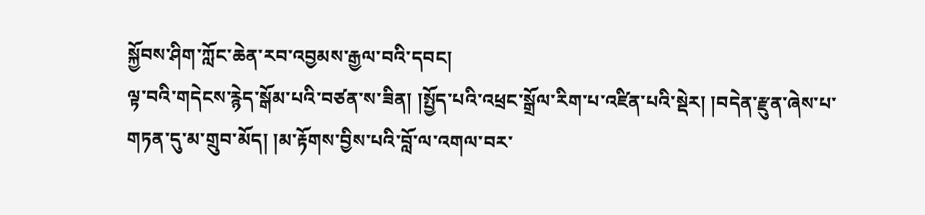སྐྱོབས་ཤིག་ཀློང་ཆེན་རབ་འབྱམས་རྒྱལ་བའི་དབང།
ལྟ་བའི་གདེངས་རྙེད་སྒོམ་པའི་བཙན་ས་ཟིན། །སྤྱོད་པའི་འཕྲང་སྒྲོལ་རིག་པ་འཛིན་པའི་སྡེར། །བདེན་རྫུན་ཞེས་པ་གཏན་དུ་མ་གྲུབ་མོད། །མ་རྟོགས་བྱིས་པའི་བློ་ལ་འགལ་བར་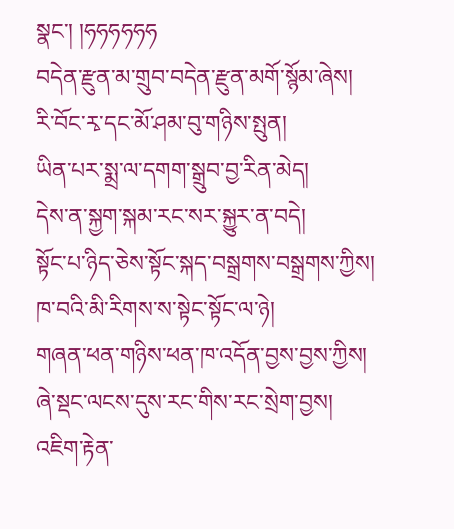སྣང་། །ཧཧཧཧཧཧ
བདེན་རྫུན་མ་གྲུབ་བདེན་རྫུན་མགོ་སྙོམ་ཞེས།
རི་བོང་རྭ་དང་མོ་ཤམ་བུ་གཉིས་སྤུན།
ཡིན་པར་སྨྲ་ལ་དགག་སྒྲུབ་བྱ་རིན་མེད།
དེས་ན་སྐྱག་སྐམ་རང་སར་སྐྱུར་ན་བདེ།
སྟོང་པ་ཉིད་ཅེས་སྟོང་སྐད་བསྒྲགས་བསྒྲགས་ཀྱིས།
ཁ་བའི་མི་རིགས་ས་སྟེང་སྟོང་ལ་ཉེ།
གཞན་ཕན་གཉིས་ཕན་ཁ་འདོན་བྱས་བྱས་ཀྱིས།
ཞེ་སྡང་ལངས་དུས་རང་གིས་རང་སྲེག་བྱས།
འཇིག་རྟེན་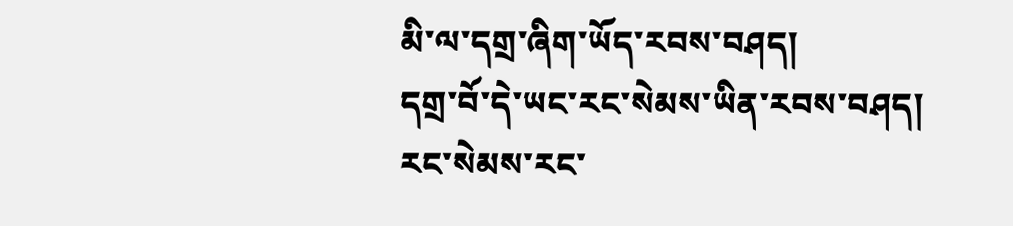མི་ལ་དགྲ་ཞིག་ཡོད་རབས་བཤད།
དགྲ་བོ་དེ་ཡང་རང་སེམས་ཡིན་རབས་བཤད།
རང་སེམས་རང་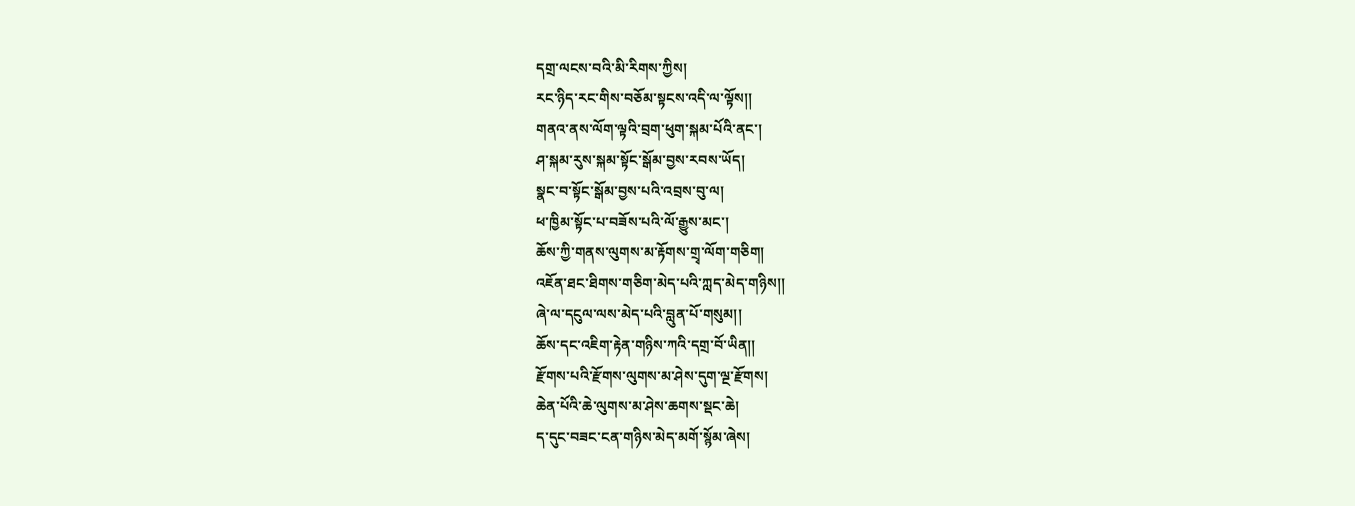དགྲ་ལངས་བའི་མི་རིགས་ཀྱིས།
རང་ཉིད་རང་གིས་བཅོམ་སྟངས་འདི་ལ་ལྟོས།།
གནའ་ནས་ལོག་ལྟའི་བྲག་ཕུག་སྐམ་པོའི་ནང་།
ཤ་སྐམ་རུས་སྐམ་སྟོང་སྒོམ་བྱས་རབས་ཡོད།
སྣང་བ་སྟོང་སྒོམ་བྱས་པའི་འབྲས་བུ་ལ།
ཕ་ཁྱིམ་སྟོང་པ་བཟོས་པའི་ལོ་རྒྱུས་མང་།
ཆོས་ཀྱི་གནས་ལུགས་མ་རྟོགས་གྲྭ་ལོག་གཅིག།
འཇོན་ཐང་ཐིགས་གཅིག་མེད་པའི་ཀླད་མེད་གཉིས།།
ཞེ་ལ་དངུལ་ལས་མེད་པའི་བླུན་པོ་གསུམ།།
ཆོས་དང་འཇིག་རྟེན་གཉིས་ཀའི་དགྲ་བོ་ཡིན།།
རྫོགས་པའི་རྫོགས་ལུགས་མ་ཤེས་དུག་ལྔ་རྫོགས།
ཆེན་པོའི་ཆེ་ལུགས་མ་ཤེས་ཆགས་སྡང་ཆེ།
ད་དུང་བཟང་ངན་གཉིས་མེད་མགོ་སྙོམ་ཞེས།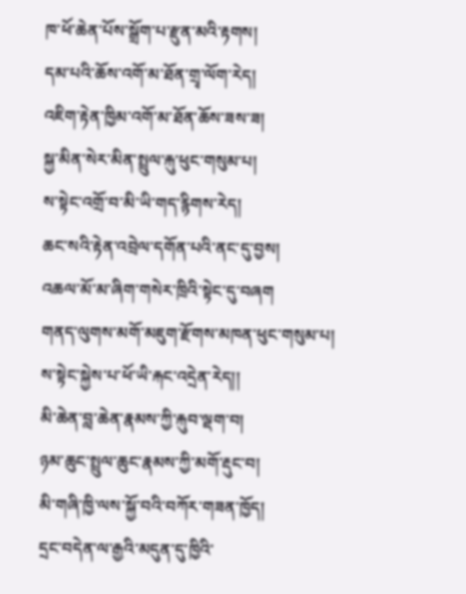ཁ་ཕོ་ཆེན་པོས་སྒྲོག་པ་རྫུན་མའི་རྟགས།
དམ་པའི་ཆོས་འགོ་མ་ཐོན་གྲྭ་ལོག་རེད།
འཇིག་རྟེན་ཁྱིམ་འགོ་མ་ཐོན་ཆོས་ཟས་ཟ།
སྐྱ་མིན་སེར་མིན་སྤྲུལ་རྐུ་ཕུང་གསུམ་པ།
ས་སྟེང་འགྲོ་བ་མི་ཡི་གད་རྙིགས་རེད།
ཆང་སའི་རྟེན་འབྲེལ་དགོན་པའི་ནང་དུ་བྱས།
འཆལ་མོ་མ་ཞིག་གསེར་ཁྲིའི་སྟེང་དུ་བཞག
གནད་ལུགས་མགོ་མཇུག་རྫོགས་མཁན་ཕུང་གསུམ་པ།
ས་སྟེང་སྐྱེས་པ་ཕོ་ཡི་རྐང་འདྲེན་རེད།།
མི་ཆེན་བླ་ཆེན་རྣམས་ཀྱི་རྐུབ་ལྡག་བ།
ཉམ་ཆུང་སྤྲུལ་ཆུང་རྣམས་ཀྱི་མགོ་རྡུང་བ།
མི་གཞི་ཁྱི་ལས་སྐྱོ་བའི་བཀོར་གཟན་ཁྱོད།
དྲང་བདེན་ལ་རྒྱའི་མདུན་དུ་ཁྱིའི་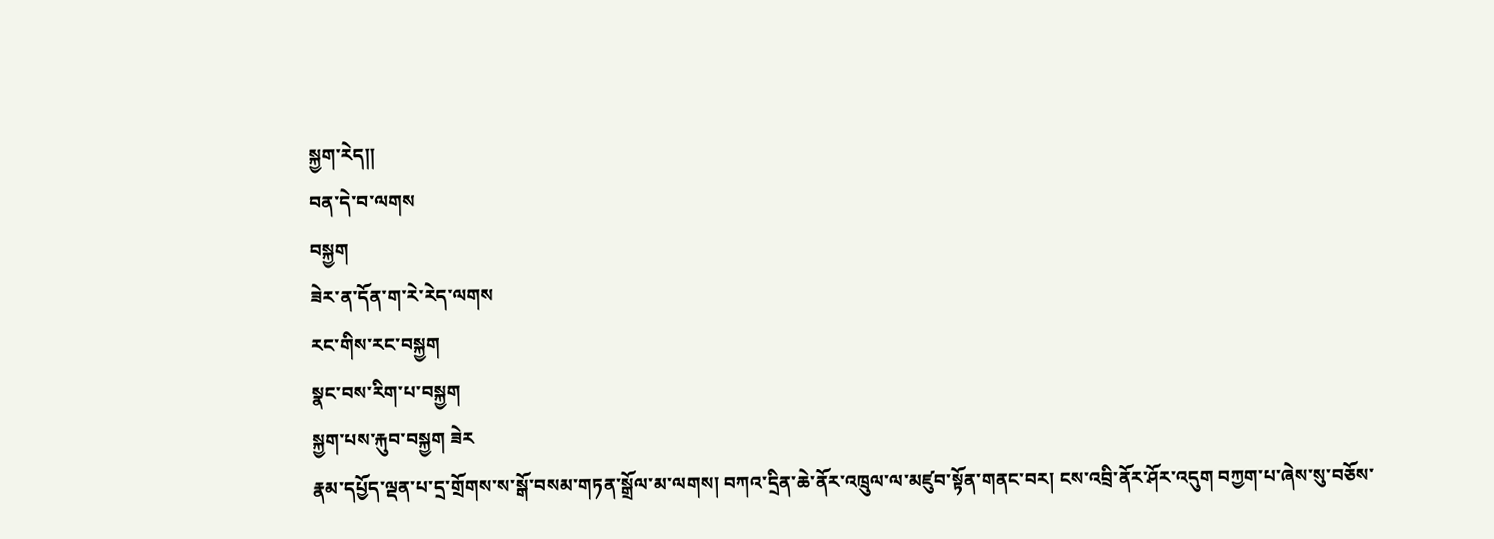སྐྱག་རེད།།
བན་དེ་བ་ལགས
བསྐྱག
ཟེར་ན་དོན་ག་རེ་རེད་ལགས
རང་གིས་རང་བསྐྱག
སྣང་བས་རིག་པ་བསྐྱག
སྐྱག་པས་རྐུབ་བསྐྱག ཟེར
རྣམ་དཔྱོད་ལྡན་པ་དྲ་གྲོགས་ས་སྒོ་བསམ་གཏན་སྒྲོལ་མ་ལགས། བཀའ་དྲིན་ཆེ་ནོར་འཁྲུལ་ལ་མཛུབ་སྟོན་གནང་བར། ངས་འབྲི་ནོར་ཤོར་འདུག བཀྱག་པ་ཞེས་སུ་བཅོས་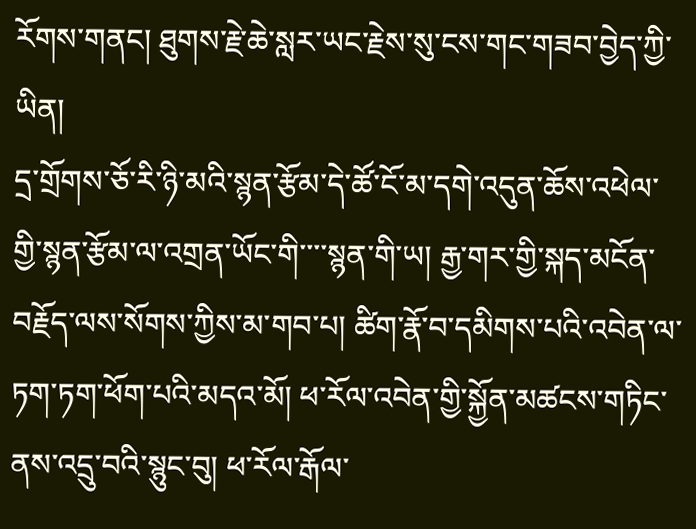རོགས་གནང། ཐུགས་རྗེ་ཆེ་སླར་ཡང་རྗེས་སུ་ངས་གང་གཟབ་བྱེད་ཀྱི་ཡིན།
དྲ་གྲོགས་ཅོ་རི་ཉི་མའི་སྙན་རྩོམ་དེ་ཚོ་ངོ་མ་དགེ་འདུན་ཆོས་འཕེལ་གྱི་སྙན་རྩོམ་ལ་འགྲན་ཡོང་གི་་་་སྙན་གི་ཡ། རྒྱ་གར་གྱི་སྐད་མངོན་བརྗོད་ལས་སོགས་ཀྱིས་མ་གབ་པ། ཚིག་རྣོ་བ་དམིགས་པའི་འབེན་ལ་ཏག་ཏག་ཕོག་པའི་མདའ་མོ། ཕ་རོལ་འབེན་གྱི་སྐྱོན་མཚངས་གཏིང་ནས་འདྲུ་བའི་སྙུང་བུ། ཕ་རོལ་རྒོལ་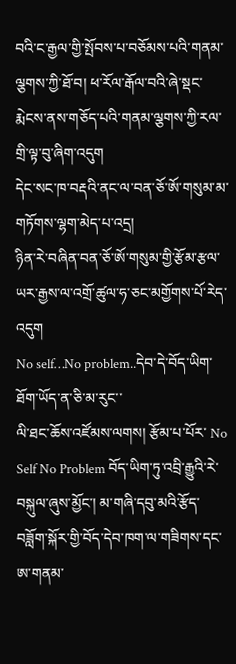བའི་ང་རྒྱལ་གྱི་སྤོབས་པ་བཅོམས་པའི་གནམ་ལྕགས་ཀྱི་ཐོ་བ། ཕ་རོལ་རྒོལ་བའི་ཞེ་སྡང་རྨེངས་ནས་གཅོད་པའི་གནམ་ལྕགས་ཀྱི་རལ་གྲི་ལྟ་བུ་ཞིག་འདུག
དེང་སང་ཁ་བརྡའི་ནང་ལ་བན་ཅོ་ཨོ་གསུམ་མ་གཏོགས་ལྷག་མེད་པ་འདྲ།
ཉིན་རེ་བཞིན་བན་ཅོ་ཨོ་གསུམ་གྱི་རྩོམ་རྩལ་ཡར་རྒྱས་ལ་འགྲོ་ཚུལ་ཧ་ཅང་མགྱོགས་པོ་རེད་འདུག
No self…No problem..དེབ་དེ་བོད་ཡིག་ཐོག་ཡོད་ན་ཅི་མ་རུང་་
ལི་ཐང་ཆོས་འཛོམས་ལགས། རྩོམ་པ་པོར་ No Self No Problem བོད་ཡིག་ཏུ་འབྲི་རྒྱུའི་རེ་བསྐུལ་ཞུས་མྱོང་། མ་གཞི་དབུ་མའི་རྩོད་བཟློག་སྐོར་གྱི་བོད་དེབ་ཁག་ལ་གཟིགས་དང་ཨ་གནམ་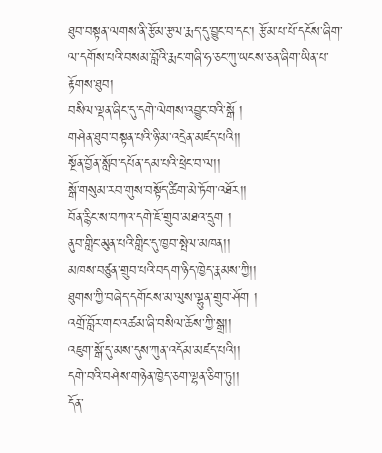ཐུབ་བསྟན་ལགས་ནི་རྩོམ་རྩལ་རྨད་དུ་བྱུང་བ་དང་། རྩོམ་པ་པོ་དངོས་ཞིག་ལ་དགོས་པའི་བསམ་བློའི་རྨང་གཞི་ཧ་ཅང་ཀུ་ཡངས་ཅན་ཞིག་ཡིན་པ་རྟོགས་ཐུབ།
བསིལ་ལྡན་ཞིང་དུ་དགེ་ལེགས་འབྱུང་བའི་སྒོ །
གཤེན་ཐུབ་བསྟན་པའི་ཉི་མ་འདྲེན་མཛད་པའི།།
སྔོན་བྱོན་སློབ་དཔོན་དམ་པའི་ཕྲེང་བ་ལ།།
སྒོ་གསུམ་རབ་གུས་བསྟོད་ཚིག་མེ་ཏོག་འཐོར།།
བོན་རྙིང་ས་བཀའ་དགེ་ཇོ་གྲུབ་མཐའ་དྲུག །
ནུབ་གླིང་མུན་པའི་གླིང་དུ་ཁྱབ་སྤེལ་མཁན།།
མཁས་བཙུན་གྲུབ་པའི་བདག་ཉིད་ཁྱེད་རྣམས་ཀྱི།།
ཐུགས་ཀྱི་བཞེད་དགོངས་མ་ལུས་ལྷུན་གྲུབ་ཤོག །
འགྲོ་བློར་གང་འཚམ་ཞི་བསིལ་ཆོས་ཀྱི་སྒྲ།།
འཇུག་སྒོ་དུ་མས་དུས་ཀུན་འདོམ་མཛད་པའི།།
དགེ་བའི་བཤེས་གཉེན་ཁྱེད་ཅག་ལྷན་ཅིག་ཏུ།།
དོན་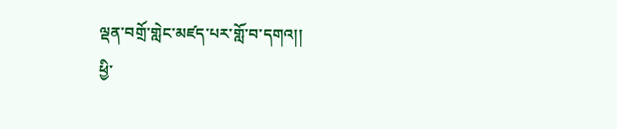ལྡན་བགྲོ་གླེང་མཛད་པར་གློ་བ་དགའ།།
ཕྱི་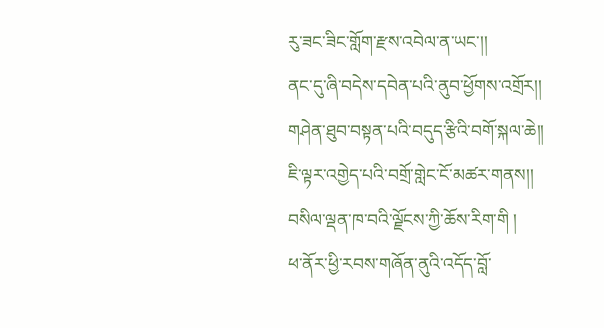རུ་ཟང་ཟིང་གློག་རྫས་འབེལ་ན་ཡང་།།
ནང་དུ་ཞི་བདེས་དབེན་པའི་ནུབ་ཕྱོགས་འགྲོར།།
གཤེན་ཐུབ་བསྟན་པའི་བདུད་རྩིའི་བགོ་སྐལ་ཆེ།།
ཇི་ལྟར་འགྱེད་པའི་བགྲོ་གླེང་ངོ་མཚར་གནས།།
བསིལ་ལྡན་ཁ་བའི་ལྗོངས་ཀྱི་ཆོས་རིག་གི །
ཕ་ནོར་ཕྱི་རབས་གཞོན་ནུའི་འདོད་བློ་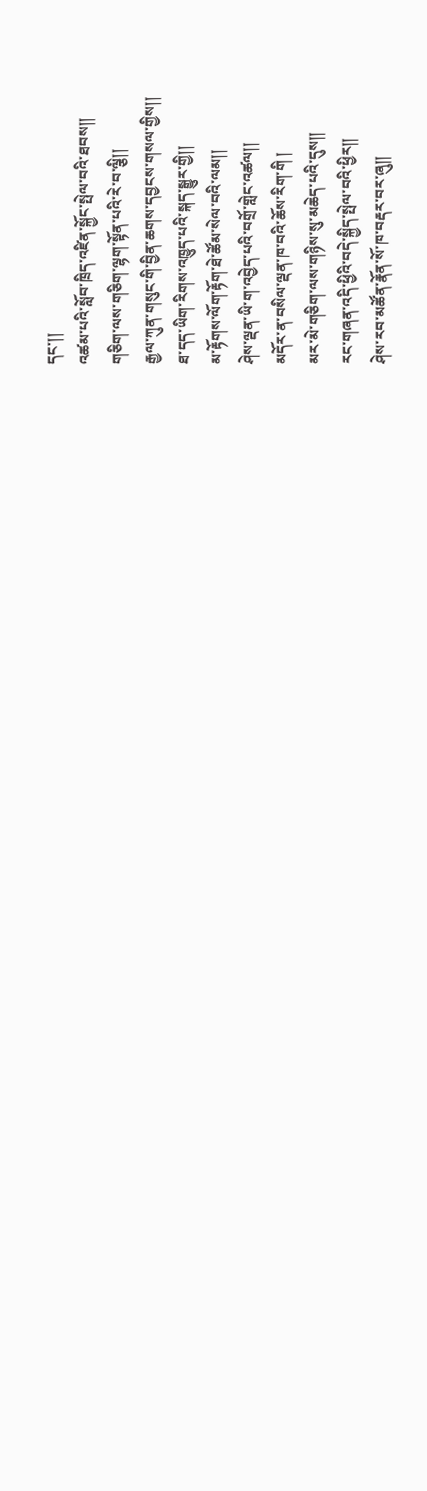དང་།།
འཚམ་པའི་སློབ་ཁྲིད་འཛིན་སྐྱོང་སྤེལ་བའི་ཐབས།།
གཅིག་ལས་གཅིག་ལྷག་སྟོན་པའི་རེ་བ་ལྕི།།
རྒྱལ་ཀུན་གསུང་གི་བྱིན་ཆགས་དབྱངས་གསལ་གྱིས།།
ཐ་དད་ཡིག་རིགས་འཁྱུད་པའི་སྐད་སྒྱུར་གྱི།།
མ་རྟོགས་ལོག་རྟོག་ཐེ་ཚོམ་སེལ་བའི་ལམ།།
ཤེས་ལྡན་ཡི་ག་འབྱེད་པའི་བགྲོ་གླེང་འཚལ།།
མདོར་ན་བསིལ་ལྡན་ཁ་བའི་ཆོས་རིག་གི །
མར་མེ་གཅིག་ལས་གཉིས་སུ་མཆེད་པའི་དུས།།
རང་གཞན་འདི་ཕྱིའི་བདེ་སྐྱིད་སྤེལ་བའི་ཕྱིར།།
ཤེས་རབ་མཚོན་རྣོན་སོ་ཁ་བརྡར་བར་ཞུ།།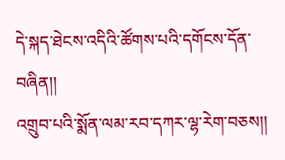དེ་སྐད་ཐེངས་འདིའི་ཚོགས་པའི་དགོངས་དོན་བཞིན།།
འགྲུབ་པའི་སྨོན་ལམ་རབ་དཀར་ལྷ་རེག་བཅས།།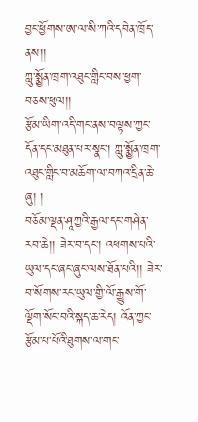བྱང་ཕྱོགས་ཨ་ལ་སི་ཀའི་དབེན་ཁྲོད་ནས།།
ཀླུ་སྨྱོན་ཁྲག་འཐུང་གླིང་བས་ཕྱག་བཅས་ཕུལ།།
རྩོམ་ཡིག་འདི་གང་ནས་བལྟས་ཀྱང་དོན་དང་མཐུན་པར་སྣང་། ཀླུ་སྨྱོན་ཁྲག་འཐུང་གླིང་བ་མཆོག་ལ་བཀའ་དྲིན་ཆེ་ཞུ། །
བཅོམ་ལྡན་ཤཱཀྱའི་རྒྱལ་དང་གཤེན་རབ་ཆེ།། ཟེར་བ་དང་། འཕགས་པའི་ཡུལ་དང་ཞང་ཞུང་ལས་ཐོན་པའི།། ཟེར་བ་སོགས་རང་ཡུལ་གྱི་ལོ་རྒྱུས་གོ་ལྡོག་སོང་བའི་སྐད་ཆ་རེད། འོན་ཀྱང་རྩོམ་པ་པོའི་ཐུགས་ལ་གང་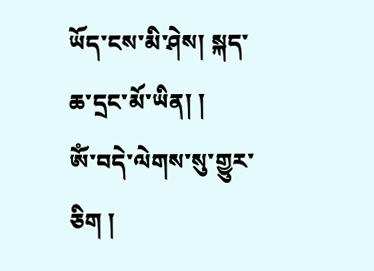ཡོད་ངས་མི་ཤེས། སྐད་ཆ་དྲང་མོ་ཡིན། །
ཨོཾ་བདེ་ལེགས་སུ་གྱུར་ཅིག །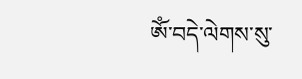ཨོཾ་བདེ་ལེགས་སུ་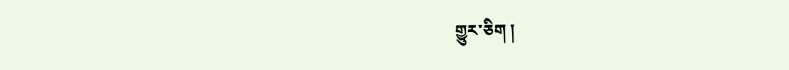གྱུར་ཅིག །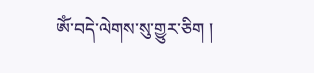ཨོཾ་བདེ་ལེགས་སུ་གྱུར་ཅིག །